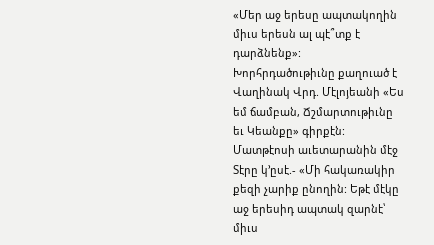«Մեր աջ երեսը ապտակողին միւս երեսն ալ պէ՞տք է դարձնենք»:
Խորհրդածութիւնը քաղուած է Վաղինակ Վրդ. Մէլոյեանի «Ես եմ ճամբան, Ճշմարտութիւնը եւ Կեանքը» գիրքէն:
Մատթէոսի աւետարանին մէջ Տէրը կ’ըսէ.- «Մի հակառակիր քեզի չարիք ընողին: Եթէ մէկը աջ երեսիդ ապտակ զարնէ՝ միւս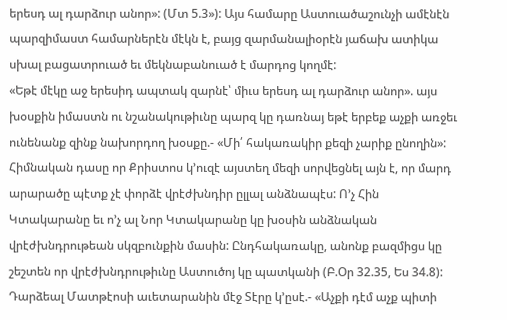երեսդ ալ դարձուր անոր»: (Մտ 5.3»): Այս համարը Աստուածաշունչի ամէնէն պարզիմաստ համարներէն մէկն է, բայց զարմանալիօրէն յաճախ ատիկա սխալ բացատրուած եւ մեկնաբանուած է մարդոց կողմէ:
«Եթէ մէկը աջ երեսիդ ապտակ զարնէ՝ միւս երեսդ ալ դարձուր անոր». այս խօսքին իմաստն ու նշանակութիւնը պարզ կը դառնայ եթէ երբեք աչքի առջեւ ունենանք զինք նախորդող խօսքը.- «Մի՛ հակառակիր քեզի չարիք ընողին»:
Հիմնական դասը որ Քրիստոս կ’ուզէ այստեղ մեզի սորվեցնել այն է, որ մարդ արարածը պէտք չէ փորձէ վրէժխնդիր ըլլալ անձնապէս: Ո’չ Հին Կտակարանը եւ ո’չ ալ Նոր Կտակարանը կը խօսին անձնական վրէժխնդրութեան սկզբունքին մասին: Ընդհակառակը, անոնք բազմիցս կը շեշտեն որ վրէժխնդրութիւնը Աստուծոյ կը պատկանի (Բ.Օր 32.35, Ես 34.8):
Դարձեալ Մատթէոսի աւետարանին մէջ Տէրը կ’ըսէ.- «Աչքի դէմ աչք պիտի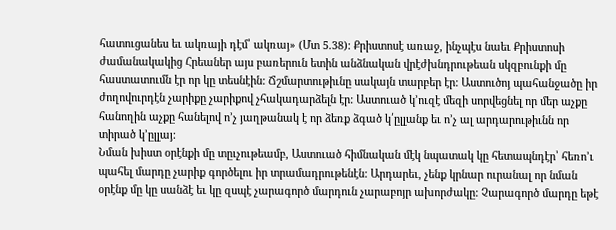հատուցանես եւ ակռայի դէմ՝ ակռայ» (Մտ 5.38): Քրիստոսէ առաջ, ինչպէս նաեւ Քրիստոսի ժամանակակից Հրեաներ այս բառերուն ետին անձնական վրէժխնդրութեան սկզբունքի մը հաստատումն էր որ կը տեսնէին: Ճշմարտութիւնը սակայն տարբեր էր: Աստուծոյ պահանջածը իր ժողովուրդէն չարիքը չարիքով չհակադարձելն էր: Աստուած կ’ուզէ մեզի սորվեցնել որ մեր աչքը հանողին աչքը հանելով ո’չ յաղթանակ է որ ձեռք ձգած կ՛ըլլանք եւ ո’չ ալ արդարութիւնն որ տիրած կ’ըլլայ:
Նման խիստ օրէնքի մը տըւչութեամբ, Աստուած հիմնական մէկ նպատակ կը հետապնդէր՝ հեռո’ւ պահել մարդը չարիք գործելու իր տրամադրութենէն: Արդարեւ, չենք կրնար ուրանալ որ նման օրէնք մը կը սանձէ եւ կը զսպէ չարագործ մարդուն չարաբոյր ախորժակը: Չարագործ մարդը եթէ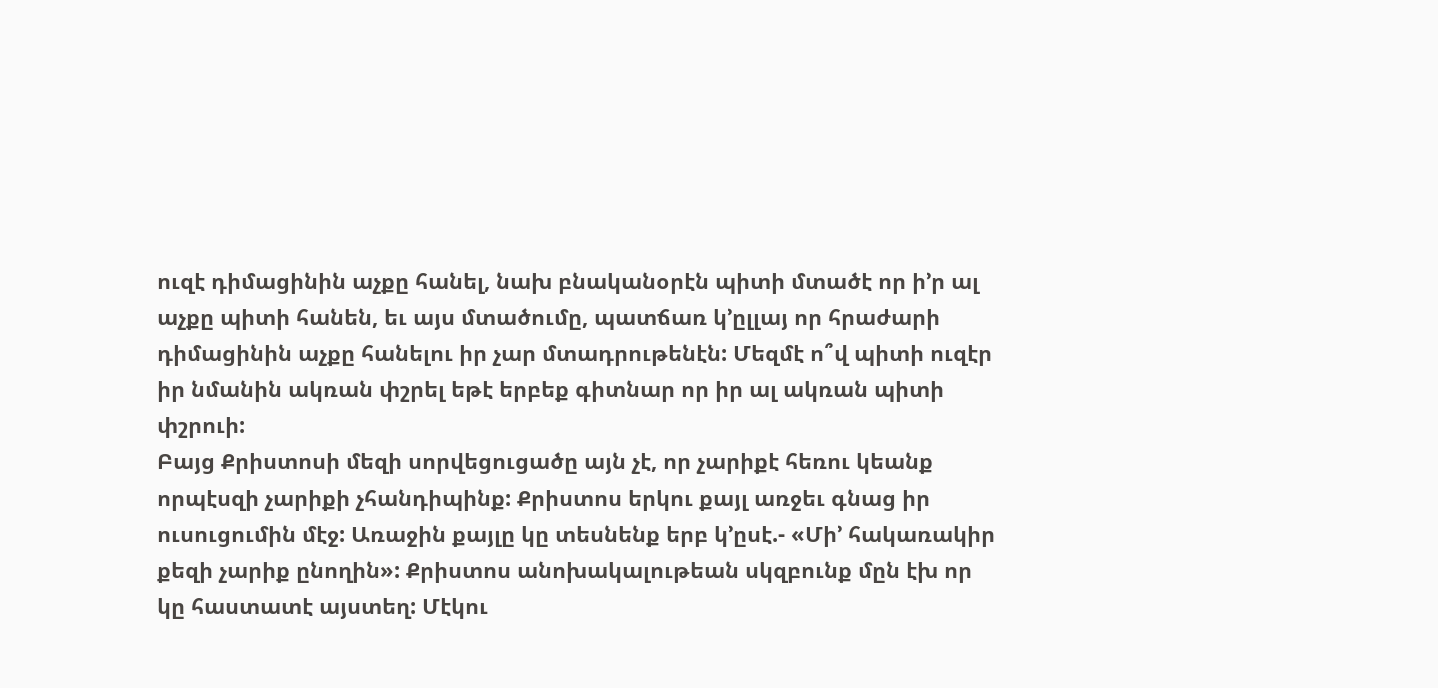ուզէ դիմացինին աչքը հանել, նախ բնականօրէն պիտի մտածէ որ ի’ր ալ աչքը պիտի հանեն, եւ այս մտածումը, պատճառ կ’ըլլայ որ հրաժարի դիմացինին աչքը հանելու իր չար մտադրութենէն: Մեզմէ ո՞վ պիտի ուզէր իր նմանին ակռան փշրել եթէ երբեք գիտնար որ իր ալ ակռան պիտի փշրուի:
Բայց Քրիստոսի մեզի սորվեցուցածը այն չէ, որ չարիքէ հեռու կեանք որպէսզի չարիքի չհանդիպինք: Քրիստոս երկու քայլ առջեւ գնաց իր ուսուցումին մէջ: Առաջին քայլը կը տեսնենք երբ կ’ըսէ.- «Մի’ հակառակիր քեզի չարիք ընողին»: Քրիստոս անոխակալութեան սկզբունք մըն էխ որ կը հաստատէ այստեղ: Մէկու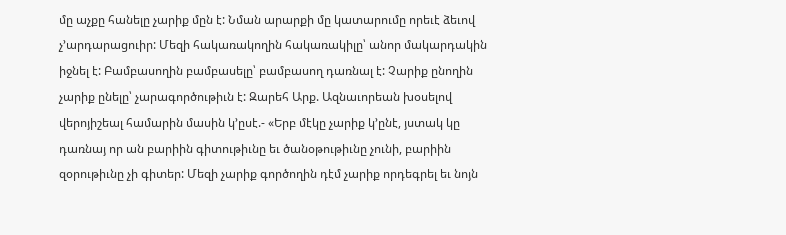մը աչքը հանելը չարիք մըն է: Նման արարքի մը կատարումը որեւէ ձեւով չ’արդարացուիր: Մեզի հակառակողին հակառակիլը՝ անոր մակարդակին իջնել է: Բամբասողին բամբասելը՝ բամբասող դառնալ է: Չարիք ընողին չարիք ընելը՝ չարագործութիւն է: Զարեհ Արք. Ազնաւորեան խօսելով վերոյիշեալ համարին մասին կ’ըսէ.- «Երբ մէկը չարիք կ’ընէ, յստակ կը դառնայ որ ան բարիին գիտութիւնը եւ ծանօթութիւնը չունի, բարիին զօրութիւնը չի գիտեր: Մեզի չարիք գործողին դէմ չարիք որդեգրել եւ նոյն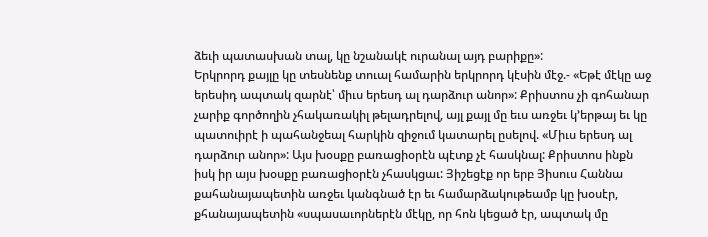ձեւի պատասխան տալ, կը նշանակէ ուրանալ այդ բարիքը»:
Երկրորդ քայլը կը տեսնենք տուալ համարին երկրորդ կէսին մէջ.- «Եթէ մէկը աջ երեսիդ ապտակ զարնէ՝ միւս երեսդ ալ դարձուր անոր»: Քրիստոս չի գոհանար չարիք գործողին չհակառակիլ թելադրելով, այլ քայլ մը եւս առջեւ կ’երթայ եւ կը պատուիրէ ի պահանջեալ հարկին զիջում կատարել ըսելով. «Միւս երեսդ ալ դարձուր անոր»: Այս խօսքը բառացիօրէն պէտք չէ հասկնալ: Քրիստոս ինքն իսկ իր այս խօսքը բառացիօրէն չհասկցաւ: Յիշեցէք որ երբ Յիսուս Հաննա քահանայապետին առջեւ կանգնած էր եւ համարձակութեամբ կը խօսէր, քհանայապետին «սպասաւորներէն մէկը, որ հոն կեցած էր, ապտակ մը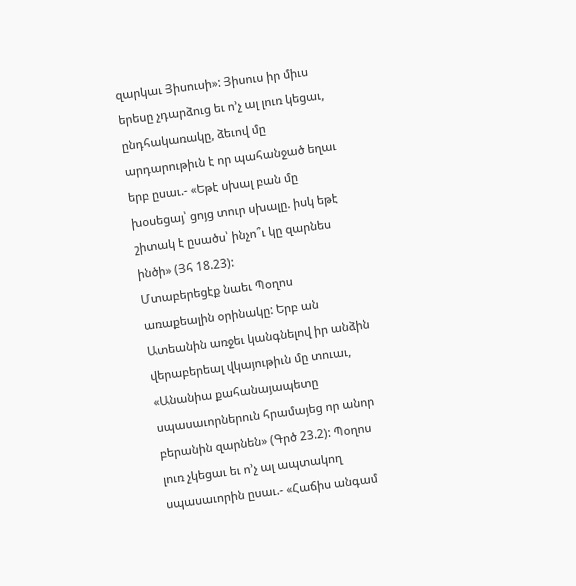զարկաւ Յիսուսի»: Յիսուս իր միւս երեսը չդարձուց եւ ո’չ ալ լուռ կեցաւ, ընդհակառակը, ձեւով մը արդարութիւն է որ պահանջած եղաւ երբ ըսաւ.- «Եթէ սխալ բան մը խօսեցայ՝ ցոյց տուր սխալը. իսկ եթէ շիտակ է ըսածս՝ ինչո՞ւ կը զարնես ինծի» (Յհ 18.23):
Մտաբերեցէք նաեւ Պօղոս առաքեալին օրինակը: Երբ ան Ատեանին առջեւ կանգնելով իր անձին վերաբերեալ վկայութիւն մը տուաւ, «Անանիա քահանայապետը սպասաւորներուն հրամայեց որ անոր բերանին զարնեն» (Գրծ 23.2): Պօղոս լուռ չկեցաւ եւ ո’չ ալ ապտակող սպասաւորին ըսաւ.- «Հաճիս անգամ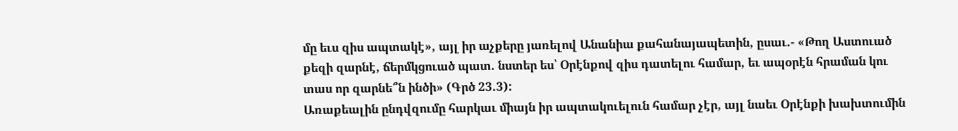մը եւս զիս ապտակէ», այլ իր աչքերը յառելով Անանիա քահանայապետին, ըսաւ.- «Թող Աստուած քեզի զարնէ, ճերմկցուած պատ. նստեր ես՝ Օրէնքով զիս դատելու համար, եւ ապօրէն հրաման կու տաս որ զարնե՞ն ինծի» (Գրծ 23.3):
Առաքեալին ընդվզումը հարկաւ միայն իր ապտակուելուն համար չէր, այլ նաեւ Օրէնքի խախտումին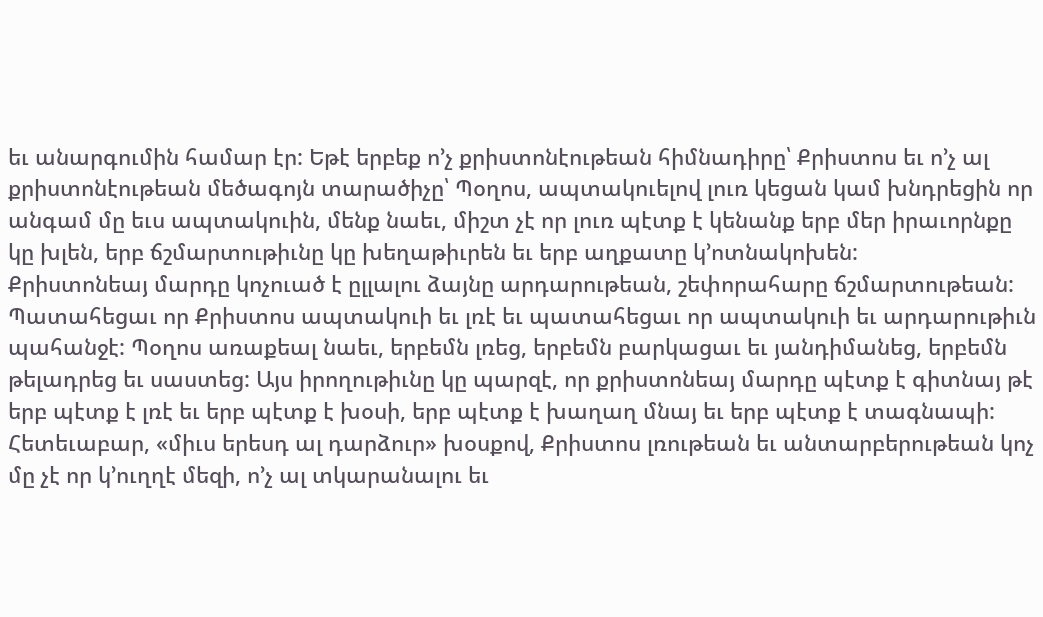եւ անարգումին համար էր: Եթէ երբեք ո’չ քրիստոնէութեան հիմնադիրը՝ Քրիստոս եւ ո’չ ալ քրիստոնէութեան մեծագոյն տարածիչը՝ Պօղոս, ապտակուելով լուռ կեցան կամ խնդրեցին որ անգամ մը եւս ապտակուին, մենք նաեւ, միշտ չէ որ լուռ պէտք է կենանք երբ մեր իրաւորնքը կը խլեն, երբ ճշմարտութիւնը կը խեղաթիւրեն եւ երբ աղքատը կ’ոտնակոխեն:
Քրիստոնեայ մարդը կոչուած է ըլլալու ձայնը արդարութեան, շեփորահարը ճշմարտութեան: Պատահեցաւ որ Քրիստոս ապտակուի եւ լռէ եւ պատահեցաւ որ ապտակուի եւ արդարութիւն պահանջէ: Պօղոս առաքեալ նաեւ, երբեմն լռեց, երբեմն բարկացաւ եւ յանդիմանեց, երբեմն թելադրեց եւ սաստեց: Այս իրողութիւնը կը պարզէ, որ քրիստոնեայ մարդը պէտք է գիտնայ թէ երբ պէտք է լռէ եւ երբ պէտք է խօսի, երբ պէտք է խաղաղ մնայ եւ երբ պէտք է տագնապի:
Հետեւաբար, «միւս երեսդ ալ դարձուր» խօսքով, Քրիստոս լռութեան եւ անտարբերութեան կոչ մը չէ որ կ’ուղղէ մեզի, ո’չ ալ տկարանալու եւ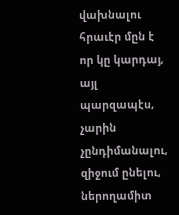վախնալու հրաւէր մըն է որ կը կարդայ, այլ պարզապէս, չարին չընդիմանալու, զիջում ընելու, ներողամիտ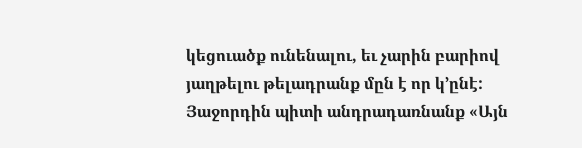կեցուածք ունենալու, եւ չարին բարիով յաղթելու թելադրանք մըն է որ կ’ընէ:
Յաջորդին պիտի անդրադառնանք «Այն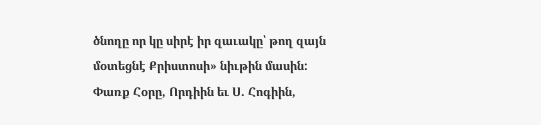ծնողը որ կը սիրէ իր զաւակը՝ թող զայն մօտեցնէ Քրիստոսի» նիւթին մասին:
Փառք Հօրը, Որդիին եւ Ս. Հոգիին,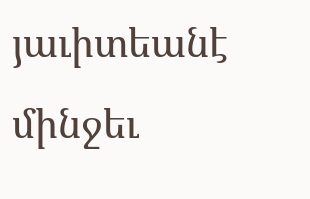յաւիտեանէ մինջեւ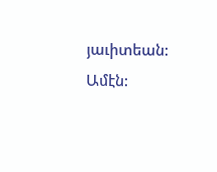յաւիտեան: Ամէն: